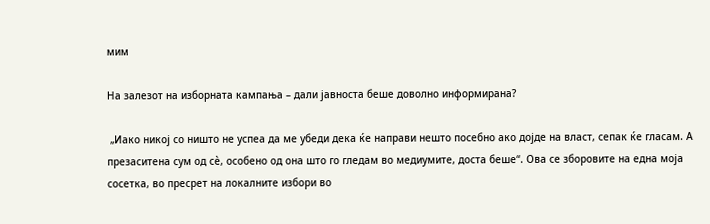мим

На залезот на изборната кампања – дали јавноста беше доволно информирана?

 „Иако никој со ништо не успеа да ме убеди дека ќе направи нешто посебно ако дојде на власт, сепак ќе гласам. А презаситена сум од сè, особено од она што го гледам во медиумите, доста беше“. Ова се зборовите на една моја сосетка, во пресрет на локалните избори во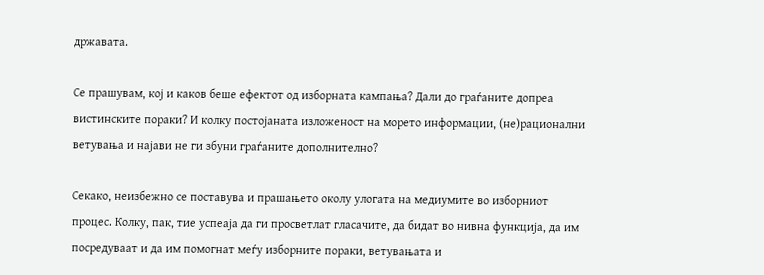државата.

Се прашувам, кој и каков беше ефектот од изборната кампања? Дали до граѓаните допреа вистинските пораки? И колку постојаната изложеност на морето информации, (не)рационални ветувања и најави не ги збуни граѓаните дополнително?

Секако, неизбежно се поставува и прашањето околу улогата на медиумите во изборниот процес. Колку, пак, тие успеаја да ги просветлат гласачите, да бидат во нивна функција, да им посредуваат и да им помогнат меѓу изборните пораки, ветувањата и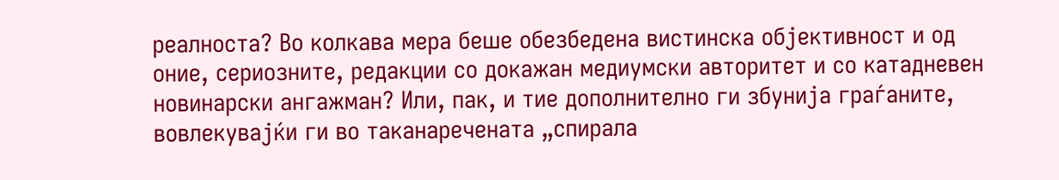реалноста? Во колкава мера беше обезбедена вистинска објективност и од оние, сериозните, редакции со докажан медиумски авторитет и со катадневен новинарски ангажман? Или, пак, и тие дополнително ги збунија граѓаните, вовлекувајќи ги во таканаречената „спирала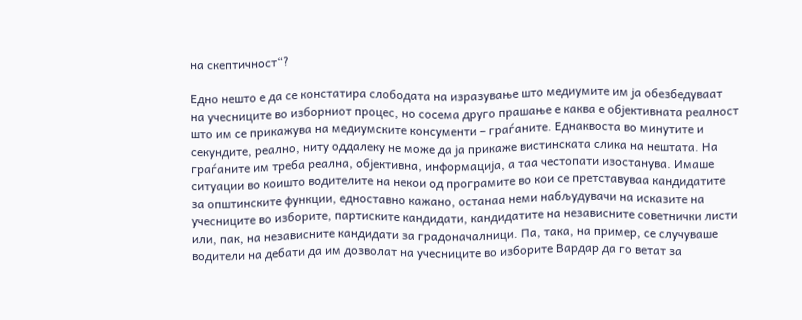на скептичност“?

Едно нешто е да се констатира слободата на изразување што медиумите им ја обезбедуваат на учесниците во изборниот процес, но сосема друго прашање е каква е објективната реалност што им се прикажува на медиумските консументи – граѓаните. Еднаквоста во минутите и секундите, реално, ниту оддалеку не може да ја прикаже вистинската слика на нештата. На граѓаните им треба реална, објективна, информација, а таа честопати изостанува. Имаше ситуации во коишто водителите на некои од програмите во кои се претставуваа кандидатите за општинските функции, едноставно кажано, останаа неми набљудувачи на исказите на учесниците во изборите, партиските кандидати, кандидатите на независните советнички листи или, пак, на независните кандидати за градоначалници. Па, така, на пример, се случуваше водители на дебати да им дозволат на учесниците во изборите Вардар да го ветат за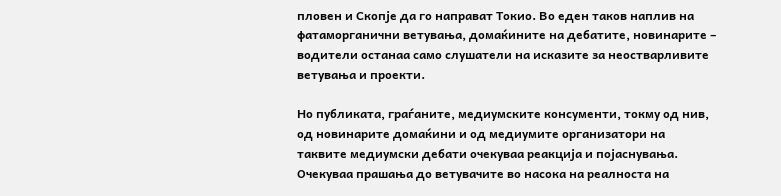пловен и Скопје да го направат Токио. Во еден таков наплив на фатаморганични ветувања, домаќините на дебатите, новинарите – водители останаа само слушатели на исказите за неостварливите ветувања и проекти.

Но публиката, граѓаните, медиумските консументи, токму од нив, од новинарите домаќини и од медиумите организатори на таквите медиумски дебати очекуваа реакција и појаснувања. Очекуваа прашања до ветувачите во насока на реалноста на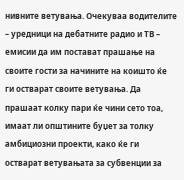нивните ветувања. Очекуваа водителите – уредници на дебатните радио и ТВ – емисии да им постават прашање на своите гости за начините на коишто ќе ги остварат своите ветувања. Да прашаат колку пари ќе чини сето тоа, имаат ли општините буџет за толку амбициозни проекти, како ќе ги остварат ветувањата за субвенции за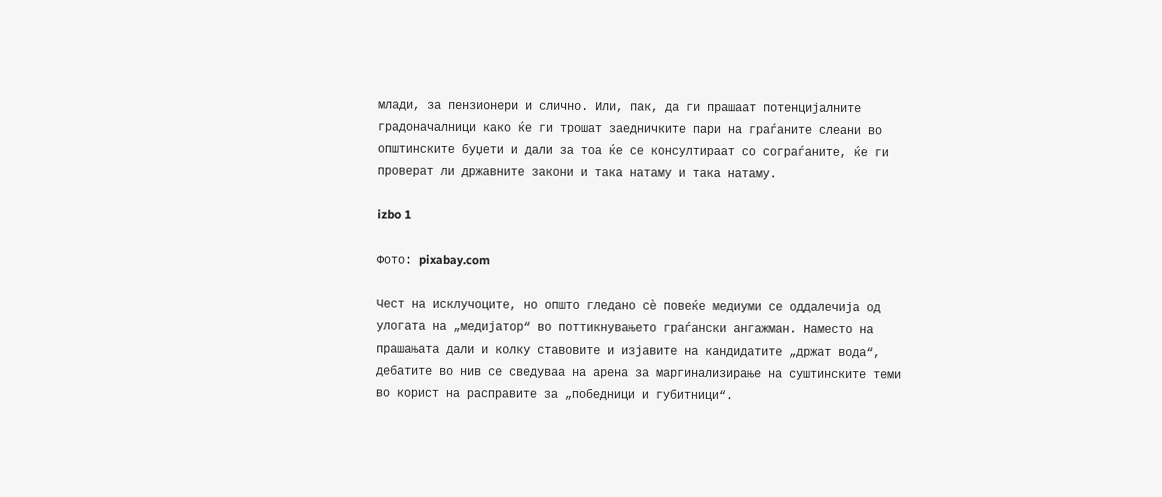млади, за пензионери и слично. Или, пак, да ги прашаат потенцијалните градоначалници како ќе ги трошат заедничките пари на граѓаните слеани во општинските буџети и дали за тоа ќе се консултираат со сограѓаните, ќе ги проверат ли државните закони и така натаму и така натаму.

izbo 1

Фото: pixabay.com

Чест на исклучоците, но општо гледано сè повеќе медиуми се оддалечија од улогата на „медијатор“ во поттикнувањето граѓански ангажман. Наместо на прашањата дали и колку ставовите и изјавите на кандидатите „држат вода“, дебатите во нив се сведуваа на арена за маргинализирање на суштинските теми во корист на расправите за „победници и губитници“.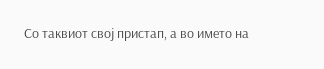Со таквиот свој пристап, а во името на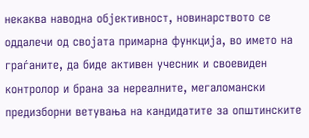некаква наводна објективност, новинарството се оддалечи од својата примарна функција, во името на граѓаните, да биде активен учесник и своевиден контролор и брана за нереалните, мегаломански предизборни ветувања на кандидатите за општинските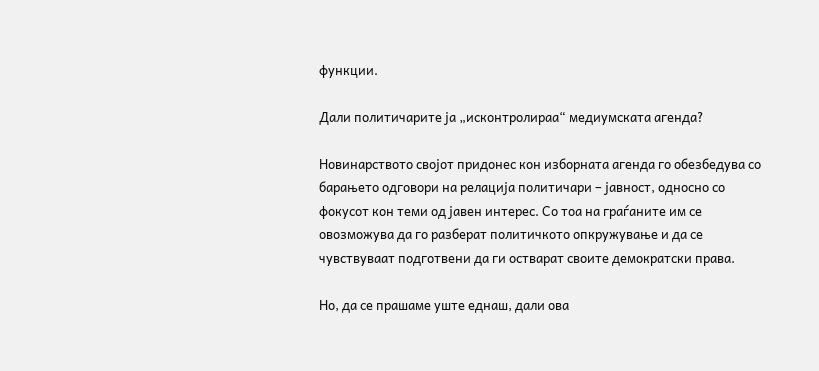функции.

Дали политичарите ја „исконтролираа“ медиумската агенда?

Новинарството својот придонес кон изборната агенда го обезбедува со барањето одговори на релација политичари – јавност, односно со фокусот кон теми од јавен интерес. Со тоа на граѓаните им се овозможува да го разберат политичкото опкружување и да се чувствуваат подготвени да ги остварат своите демократски права.

Но, да се прашаме уште еднаш, дали ова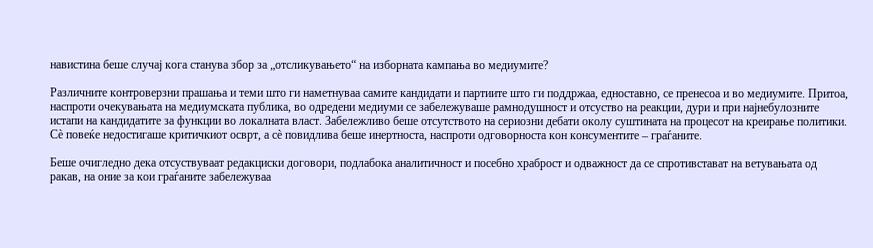навистина беше случај кога станува збор за „отсликувањето“ на изборната кампања во медиумите?

Различните контроверзни прашања и теми што ги наметнуваа самите кандидати и партиите што ги поддржаа, едноставно, се пренесоа и во медиумите. Притоа, наспроти очекувањата на медиумската публика, во одредени медиуми се забележуваше рамнодушност и отсуство на реакции, дури и при најнебулозните истапи на кандидатите за функции во локалната власт. Забележливо беше отсутството на сериозни дебати околу суштината на процесот на креирање политики. Сè повеќе недостигаше критичкиот осврт, а сè повидлива беше инертноста, наспроти одговорноста кон консументите – граѓаните.

Беше очигледно дека отсуствуваат редакциски договори, подлабока аналитичност и посебно храброст и одважност да се спротивстават на ветувањата од ракав, на оние за кои граѓаните забележуваа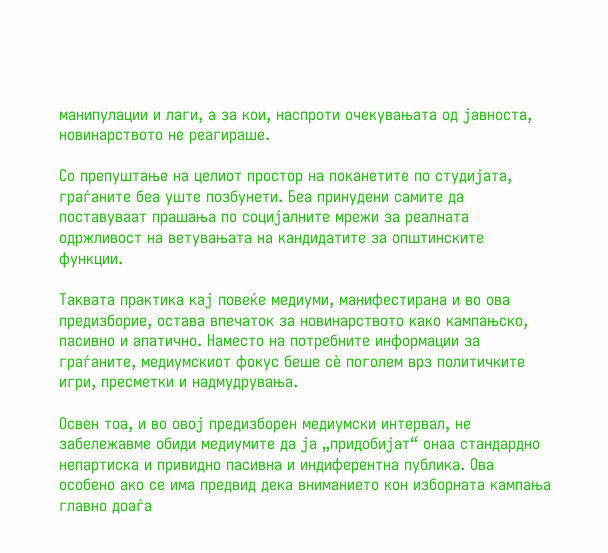манипулации и лаги, а за кои, наспроти очекувањата од јавноста,  новинарството не реагираше.

Со препуштање на целиот простор на поканетите по студијата, граѓаните беа уште позбунети. Беа принудени самите да поставуваат прашања по социјалните мрежи за реалната одржливост на ветувањата на кандидатите за општинските функции.

Таквата практика кај повеќе медиуми, манифестирана и во ова предизборие, остава впечаток за новинарството како кампањско, пасивно и апатично. Наместо на потребните информации за граѓаните, медиумскиот фокус беше сè поголем врз политичките игри, пресметки и надмудрувања.

Освен тоа, и во овој предизборен медиумски интервал, не забележавме обиди медиумите да ја „придобијат“ онаа стандардно непартиска и привидно пасивна и индиферентна публика. Ова особено ако се има предвид дека вниманието кон изборната кампања главно доаѓа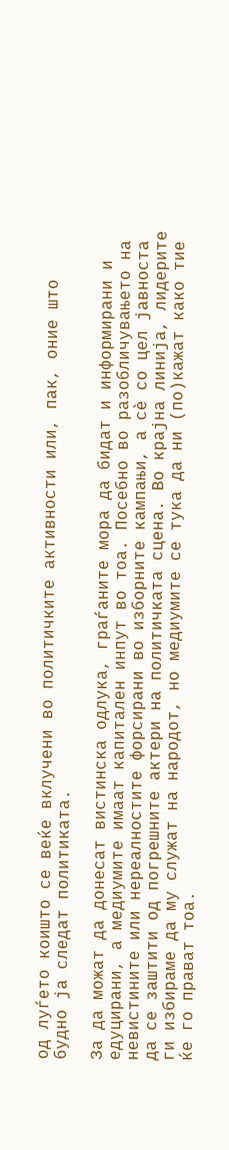од луѓето коишто се веќе вклучени во политичките активности или, пак, оние што будно ја следат политиката.

За да можат да донесат вистинска одлука, граѓаните мора да бидат и информирани и едуцирани, а медиумите имаат капитален инпут во тоа. Посебно во разобличувањето на невистините или нереалностите форсирани во изборните кампањи, а сè со цел јавноста да се заштити од погрешните актери на политичката сцена. Во крајна линија, лидерите ги избираме да му служат на народот, но медиумите се тука да ни (по)кажат како тие ќе го прават тоа.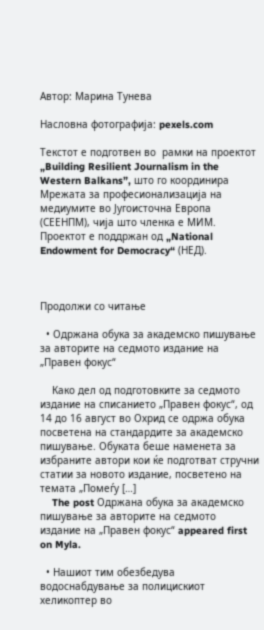Автор: Марина Тунева

Насловна фотографија: pexels.com

Текстот е подготвен во  рамки на проектот „Building Resilient Journalism in the Western Balkans”, што го координира Мрежата за професионализација на медиумите во Југоисточна Европа (СЕЕНПМ), чија што членка е МИМ. Проектот е поддржан од „National Endowment for Democracy“ (НЕД).



Продолжи со читање

  • Одржана обука за академско пишување за авторите на седмото издание на „Правен фокус“

    Како дел од подготовките за седмото издание на списанието „Правен фокус“, од 14 до 16 август во Охрид се одржа обука посветена на стандардите за академско пишување. Обуката беше наменета за избраните автори кои ќе подготват стручни статии за новото издание, посветено на темата „Помеѓу […]
    The post Одржана обука за академско пишување за авторите на седмото издание на „Правен фокус“ appeared first on Myla.

  • Нашиот тим обезбедува водоснабдување за полицискиот хеликоптер во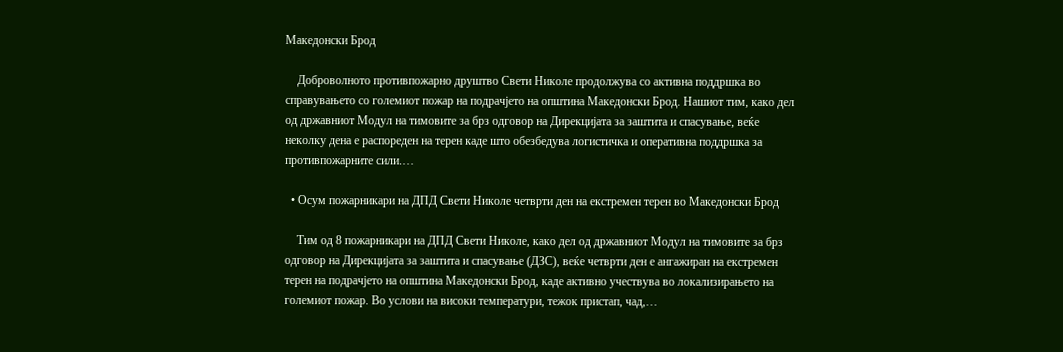Македонски Брод

    Доброволното противпожарно друштво Свети Николе продолжува со активна поддршка во справувањето со големиот пожар на подрачјето на општина Македонски Брод. Нашиот тим, како дел од државниот Модул на тимовите за брз одговор на Дирекцијата за заштита и спасување, веќе неколку дена е распореден на терен каде што обезбедува логистичка и оперативна поддршка за противпожарните сили.…

  • Осум пожарникари на ДПД Свети Николе четврти ден на екстремен терен во Македонски Брод

    Тим од 8 пожарникари на ДПД Свети Николе, како дел од државниот Модул на тимовите за брз одговор на Дирекцијата за заштита и спасување (ДЗС), веќе четврти ден е ангажиран на екстремен терен на подрачјето на општина Македонски Брод, каде активно учествува во локализирањето на големиот пожар. Во услови на високи температури, тежок пристап, чад,…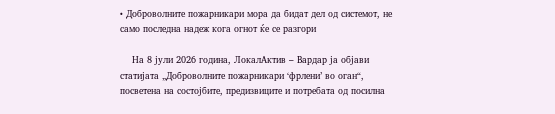• Доброволните пожарникари мора да бидат дел од системот, не само последна надеж кога огнот ќе се разгори

    На 8 јули 2026 година, ЛокалАктив – Вардар ја објави статијата „Доброволните пожарникари ‘фрлени’ во оган“, посветена на состојбите, предизвиците и потребата од посилна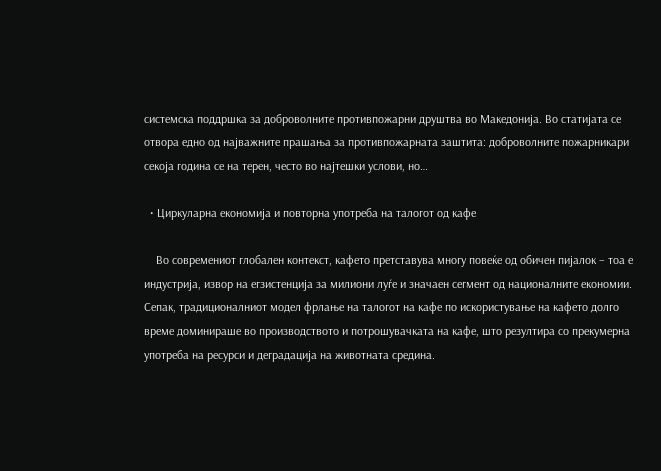системска поддршка за доброволните противпожарни друштва во Македонија. Во статијата се отвора едно од најважните прашања за противпожарната заштита: доброволните пожарникари секоја година се на терен, често во најтешки услови, но…

  • Циркуларна економија и повторна употреба на талогот од кафе

    Во современиот глобален контекст, кафето претставува многу повеќе од обичен пијалок – тоа е индустрија, извор на егзистенција за милиони луѓе и значаен сегмент од националните економии. Сепак, традиционалниот модел фрлање на талогот на кафе по искористување на кафето долго време доминираше во производството и потрошувачката на кафе, што резултира со прекумерна употреба на ресурси и деградација на животната средина.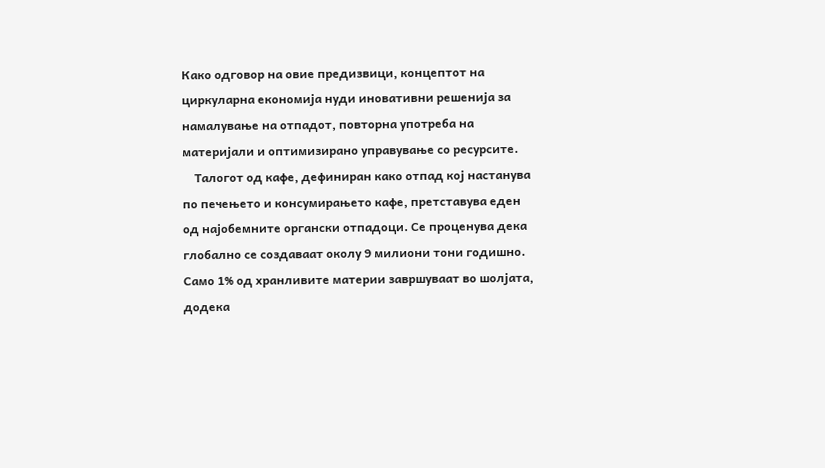Како одговор на овие предизвици, концептот на циркуларна економија нуди иновативни решенија за намалување на отпадот, повторна употреба на материјали и оптимизирано управување со ресурсите.
    Талогот од кафе, дефиниран како отпад кој настанува по печењето и консумирањето кафе, претставува еден од најобемните органски отпадоци. Се проценува дека глобално се создаваат околу 9 милиони тони годишно. Само 1% од хранливите материи завршуваат во шолјата, додека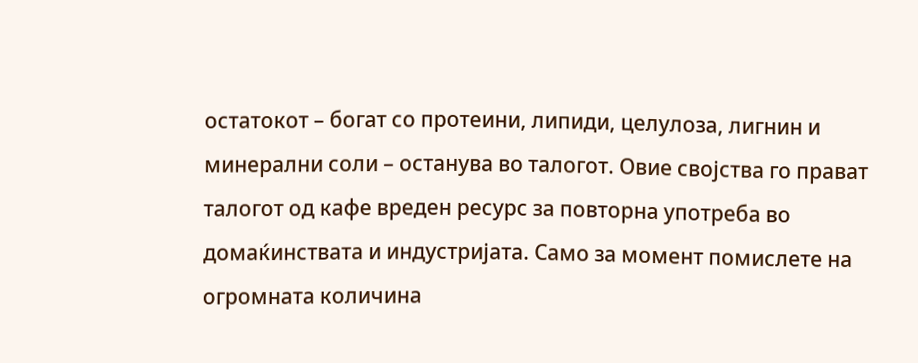остатокот – богат со протеини, липиди, целулоза, лигнин и минерални соли – останува во талогот. Овие својства го прават талогот од кафе вреден ресурс за повторна употреба во домаќинствата и индустријата. Само за момент помислете на огромната количина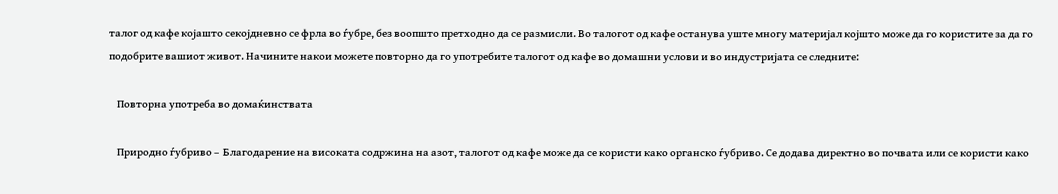талог од кафе којашто секојдневно се фрла во ѓубре, без воопшто претходно да се размисли. Во талогот од кафе останува уште многу материјал којшто може да го користите за да го подобрите вашиот живот. Начините накои можете повторно да го употребите талогот од кафе во домашни услови и во индустријата се следните:

    Повторна употреба во домаќинствата

    Природно ѓубриво –  Благодарение на високата содржина на азот, талогот од кафе може да се користи како органско ѓубриво. Се додава директно во почвата или се користи како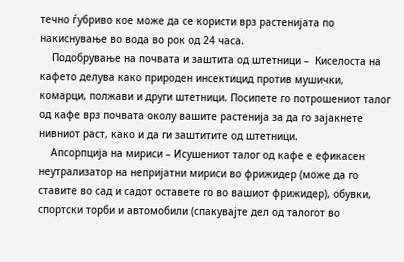течно ѓубриво кое може да се користи врз растенијата по накиснување во вода во рок од 24 часа.
    Подобрување на почвата и заштита од штетници –  Киселоста на кафето делува како природен инсектицид против мушички, комарци, полжави и други штетници. Посипете го потрошениот талог од кафе врз почвата околу вашите растенија за да го зајакнете нивниот раст, како и да ги заштитите од штетници.
    Апсорпција на мириси – Исушениот талог од кафе е ефикасен неутрализатор на непријатни мириси во фрижидер (може да го ставите во сад и садот оставете го во вашиот фрижидер), обувки, спортски торби и автомобили (спакувајте дел од талогот во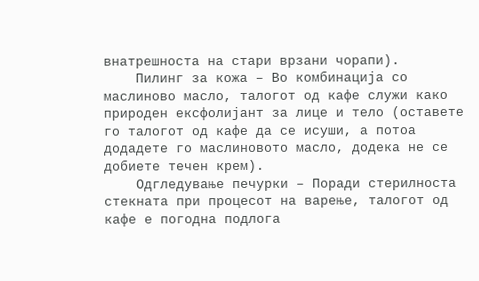внатрешноста на стари врзани чорапи).
    Пилинг за кожа – Во комбинација со маслиново масло, талогот од кафе служи како природен ексфолијант за лице и тело (оставете го талогот од кафе да се исуши, а потоа додадете го маслиновото масло, додека не се добиете течен крем).
    Одгледување печурки – Поради стерилноста стекната при процесот на варење, талогот од кафе е погодна подлога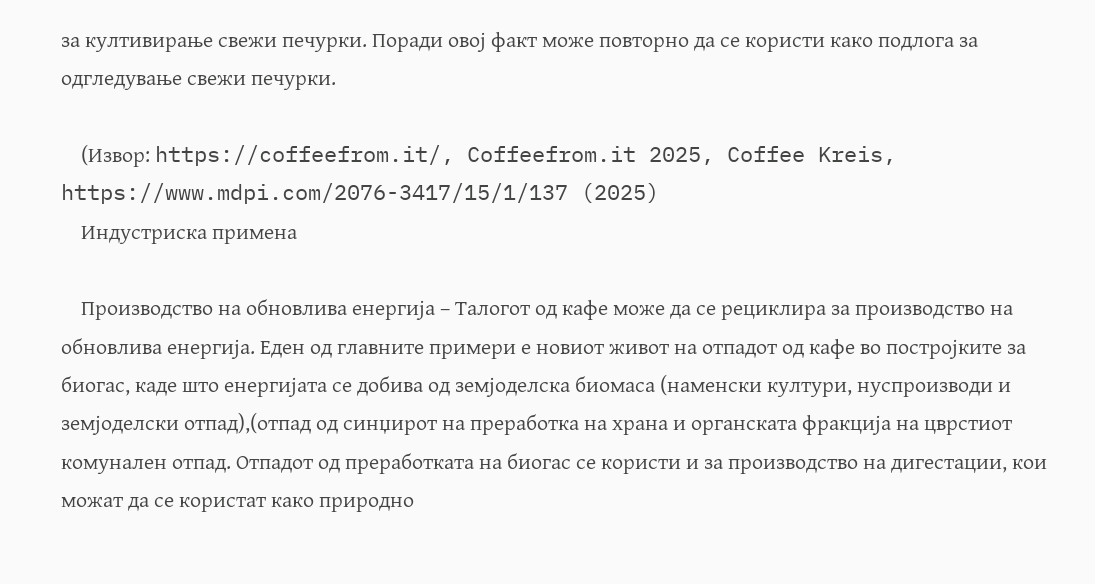за култивирање свежи печурки. Поради овој факт може повторно да се користи како подлога за одгледување свежи печурки.

    (Извор: https://coffeefrom.it/, Coffeefrom.it 2025, Coffee Kreis, https://www.mdpi.com/2076-3417/15/1/137 (2025)
    Индустриска примена

    Производство на обновлива енергија – Талогот од кафе може да се рециклира за производство на обновлива енергија. Еден од главните примери е новиот живот на отпадот од кафе во постројките за биогас, каде што енергијата се добива од земјоделска биомаса (наменски култури, нуспроизводи и земјоделски отпад),(отпад од синџирот на преработка на храна и органската фракција на цврстиот комунален отпад. Отпадот од преработката на биогас се користи и за производство на дигестации, кои можат да се користат како природно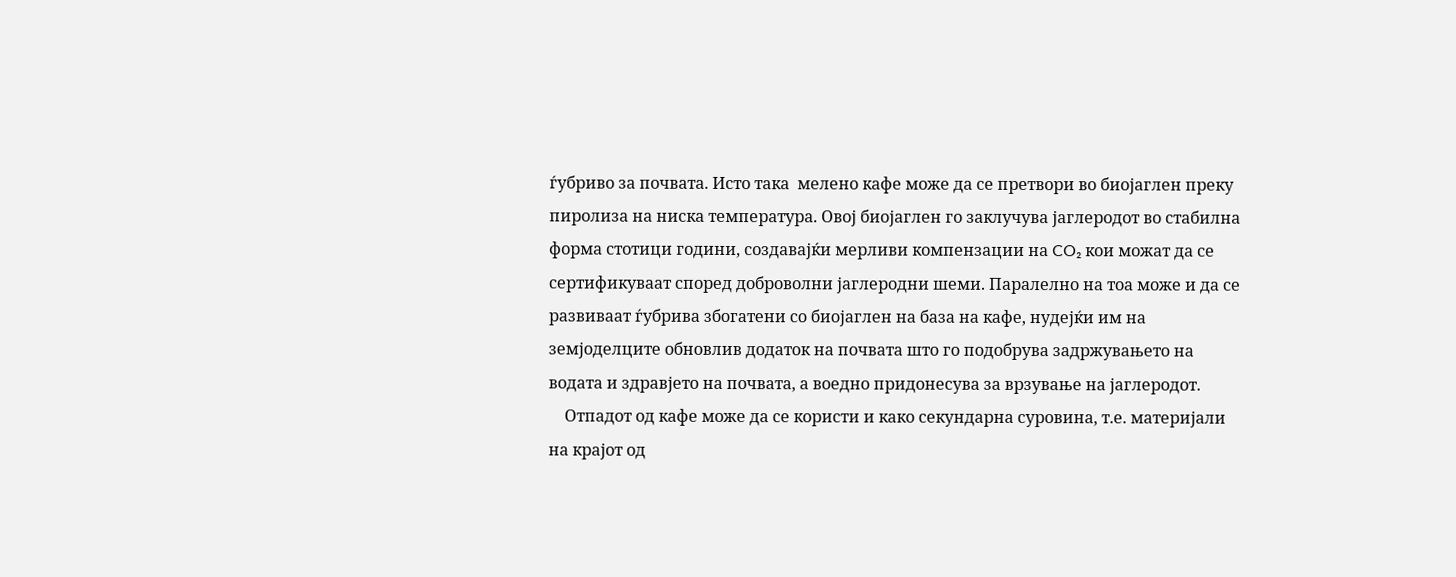ѓубриво за почвата. Исто така  мелено кафе може да се претвори во биојаглен преку пиролиза на ниска температура. Овој биојаглен го заклучува јаглеродот во стабилна форма стотици години, создавајќи мерливи компензации на CO₂ кои можат да се сертификуваат според доброволни јаглеродни шеми. Паралелно на тоа може и да се развиваат ѓубрива збогатени со биојаглен на база на кафе, нудејќи им на земјоделците обновлив додаток на почвата што го подобрува задржувањето на водата и здравјето на почвата, а воедно придонесува за врзување на јаглеродот.
    Отпадот од кафе може да се користи и како секундарна суровина, т.е. материјали на крајот од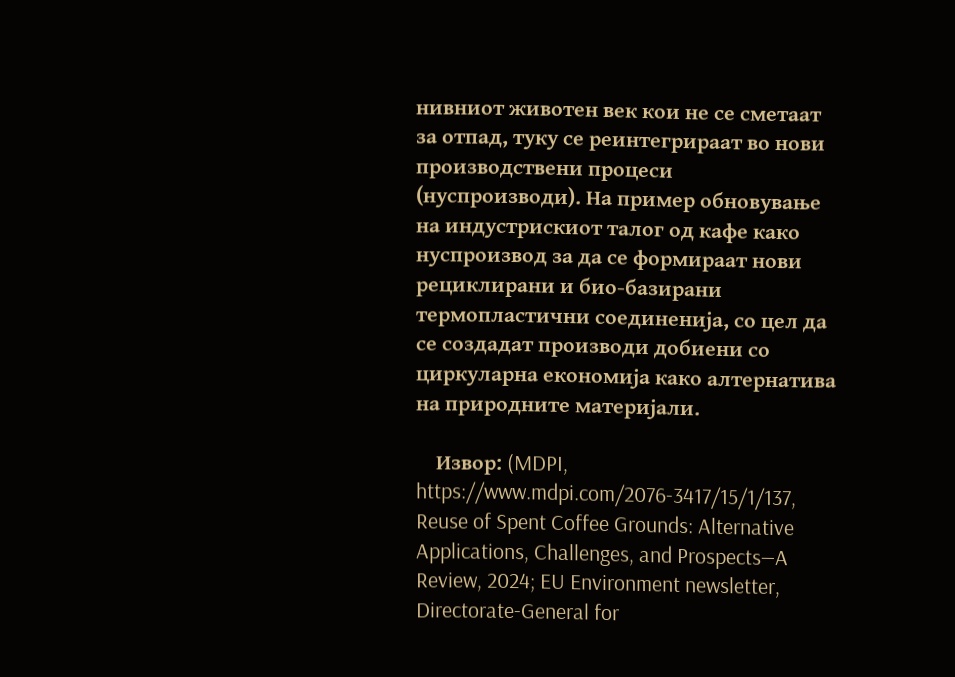нивниот животен век кои не се сметаат за отпад, туку се реинтегрираат во нови производствени процеси (нуспроизводи). На пример обновување на индустрискиот талог од кафе како нуспроизвод за да се формираат нови рециклирани и био-базирани термопластични соединенија, со цел да се создадат производи добиени со циркуларна економија како алтернатива на природните материјали.

    Извор: (MDPI, https://www.mdpi.com/2076-3417/15/1/137, Reuse of Spent Coffee Grounds: Alternative Applications, Challenges, and Prospects—A Review, 2024; EU Environment newsletter, Directorate-General for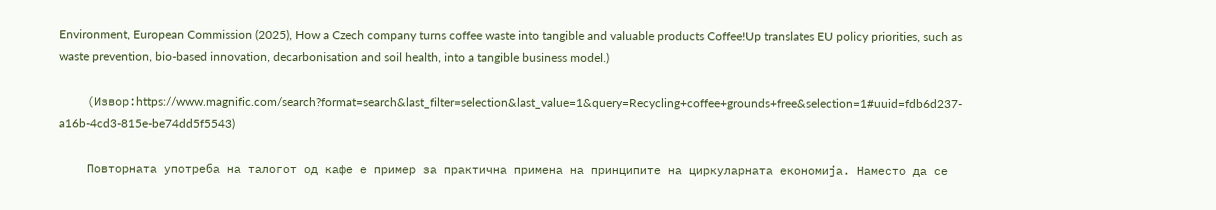Environment, European Commission (2025), How a Czech company turns coffee waste into tangible and valuable products Coffee!Up translates EU policy priorities, such as waste prevention, bio-based innovation, decarbonisation and soil health, into a tangible business model.)

    (Извор:https://www.magnific.com/search?format=search&last_filter=selection&last_value=1&query=Recycling+coffee+grounds+free&selection=1#uuid=fdb6d237-a16b-4cd3-815e-be74dd5f5543)

    Повторната употреба на талогот од кафе е пример за практична примена на принципите на циркуларната економија. Наместо да се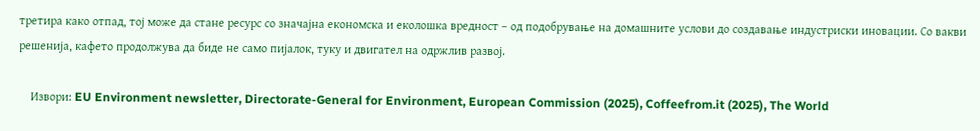третира како отпад, тој може да стане ресурс со значајна економска и еколошка вредност – од подобрување на домашните услови до создавање индустриски иновации. Со вакви решенија, кафето продолжува да биде не само пијалок, туку и двигател на одржлив развој.

    Извори: EU Environment newsletter, Directorate-General for Environment, European Commission (2025), Coffeefrom.it (2025), The World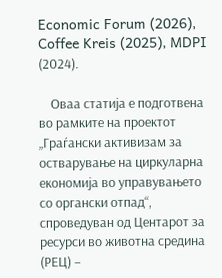Economic Forum (2026), Coffee Kreis (2025), MDPI (2024).

    Оваа статија е подготвена во рамките на проектот „Граѓански активизам за остварување на циркуларна економија во управувањето со органски отпад“, спроведуван од Центарот за ресурси во животна средина (РЕЦ) –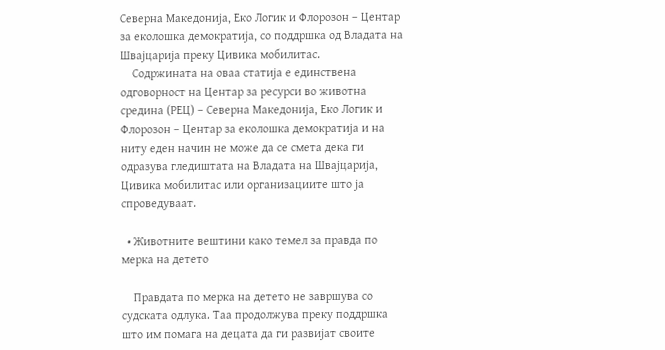Северна Македонија, Еко Логик и Флорозон – Центар за еколошка демократија, со поддршка од Владата на Швајцарија преку Цивика мобилитас.
    Содржината на оваа статија е единствена одговорност на Центар за ресурси во животна средина (РЕЦ) – Северна Македонија, Еко Логик и Флорозон – Центар за еколошка демократија и на ниту еден начин не може да се смета дека ги одразува гледиштата на Владата на Швајцарија, Цивика мобилитас или организациите што ја спроведуваат.

  • Животните вештини како темел за правда по мерка на детето

    Правдата по мерка на детето не завршува со судската одлука. Таа продолжува преку поддршка што им помага на децата да ги развијат своите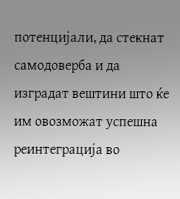потенцијали, да стекнат самодоверба и да изградат вештини што ќе им овозможат успешна реинтеграција во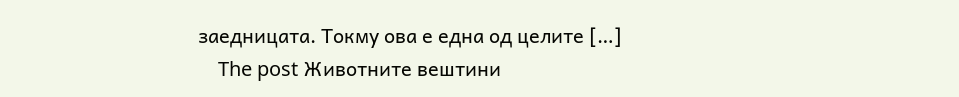заедницата. Токму ова е една од целите […]
    The post Животните вештини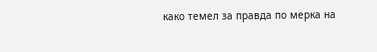како темел за правда по мерка на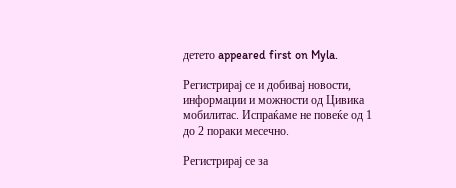детето appeared first on Myla.

Регистрирај се и добивај новости, информации и можности од Цивика мобилитас. Испраќаме не повеќе од 1 до 2 пораки месечно.

Регистрирај се за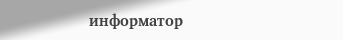информатор